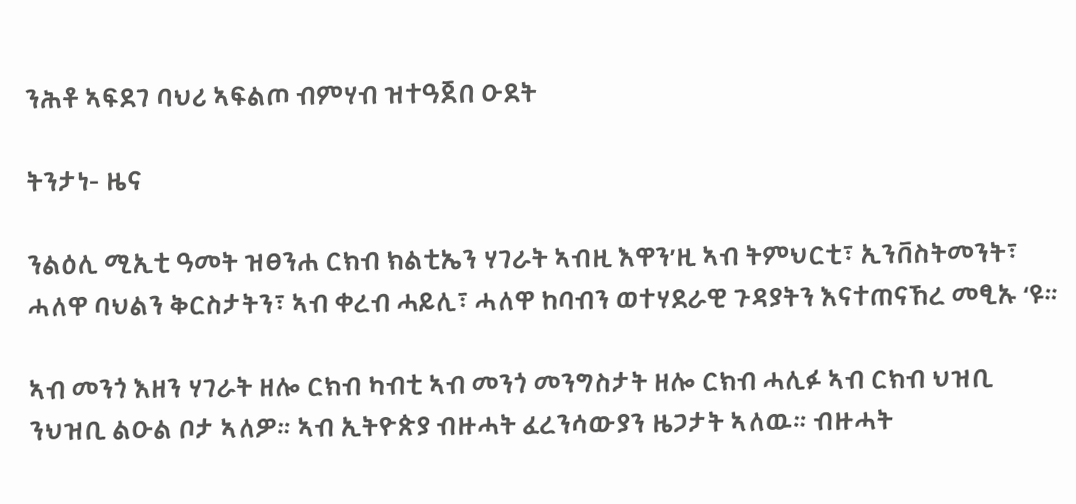ንሕቶ ኣፍደገ ባህሪ ኣፍልጦ ብምሃብ ዝተዓጀበ ዑደት

ትንታነ- ዜና

ንልዕሊ ሚኢቲ ዓመት ዝፀንሐ ርክብ ክልቲኤን ሃገራት ኣብዚ እዋን’ዚ ኣብ ትምህርቲ፣ ኢንቨስትመንት፣ ሓለዋ ባህልን ቅርስታትን፣ ኣብ ቀረብ ሓይሊ፣ ሓለዋ ከባብን ወተሃደራዊ ጉዳያትን እናተጠናኸረ መፂኡ ‘ዩ።

ኣብ መንጎ እዘን ሃገራት ዘሎ ርክብ ካብቲ ኣብ መንጎ መንግስታት ዘሎ ርክብ ሓሊፉ ኣብ ርክብ ህዝቢ ንህዝቢ ልዑል ቦታ ኣለዎ። ኣብ ኢትዮጵያ ብዙሓት ፈረንሳውያን ዜጋታት ኣለዉ። ብዙሓት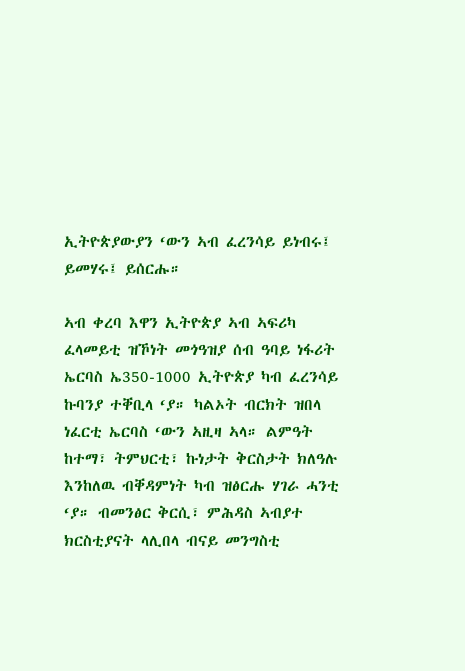ኢትዮጵያውያን ‘ውን ኣብ ፈረንሳይ ይነብሩ፤ ይመሃሩ፤ ይሰርሑ።

ኣብ ቀረባ እዋን ኢትዮጵያ ኣብ ኣፍሪካ ፈላመይቲ ዝኾነት መጎዓዝያ ሰብ ዓባይ ነፋሪት ኤርባስ ኤ350-1000 ኢትዮጵያ ካብ ፈረንሳይ ኩባንያ ተቐቢላ ‘ያ። ካልኦት ብርክት ዝበላ ነፈርቲ ኤርባስ ‘ውን ኣዚዛ ኣላ። ልምዓት ከተማ፣ ትምህርቲ፣ ኩነታት ቅርስታት ክለዓሉ እንከለዉ ብቐዳምነት ካብ ዝፅርሑ ሃገራ ሓንቲ ‘ያ። ብመንፅር ቅርሲ፣ ምሕዳስ ኣብያተ ክርስቲያናት ላሊበላ ብናይ መንግስቲ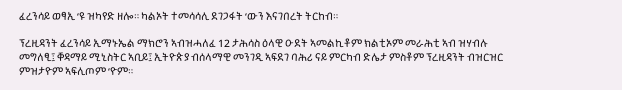ፈረንሳይ ወፃኢ ‘ዩ ዝካየድ ዘሎ። ካልኦት ተመሳሳሊ ደገጋፋት ‘ውን እናገበረት ትርከብ።

ፕረዚዳንት ፈረንሳይ ኢማኑኤል ማክሮን ኣብዝሓለፈ 12 ታሕሳስ ዕላዊ ዑደት ኣመልኪቶም ክልቲኦም መራሕቲ ኣብ ዝሃብሉ መግለፂ፤ ቐዳማይ ሚኒስትር ኣቢይ፤ ኢትዮጵያ ብሰላማዊ መንገዲ ኣፍደገ ባሕሪ ናይ ምርካብ ድሌታ ምስቶም ፕረዚዳንት ብዝርዝር ምዝታዮም ኣፍሊጦም ‘ዮም።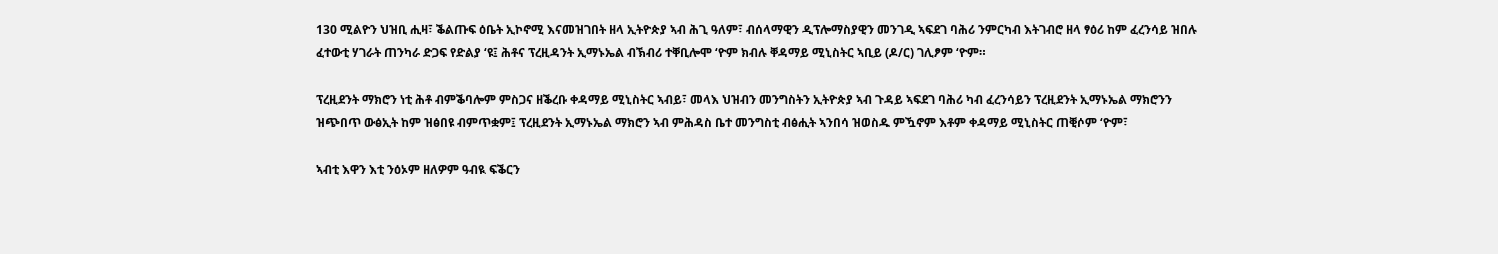130 ሚልዮን ህዝቢ ሒዛ፣ ቕልጡፍ ዕቤት ኢኮኖሚ እናመዝገበት ዘላ ኢትዮጵያ ኣብ ሕጊ ዓለም፣ ብሰላማዊን ዲፕሎማስያዊን መንገዲ ኣፍደገ ባሕሪ ንምርካብ እትገብሮ ዘላ ፃዕሪ ከም ፈረንሳይ ዝበሉ ፈተውቲ ሃገራት ጠንካራ ድጋፍ የድልያ ‘ዩ፤ ሕቶና ፕረዚዳንት ኢማኑኤል ብኽብሪ ተቐቢሎሞ ‘ዮም ክብሉ ቐዳማይ ሚኒስትር ኣቢይ (ዶ/ር) ገሊፆም ‘ዮም።

ፕረዚደንት ማክሮን ነቲ ሕቶ ብምቕባሎም ምስጋና ዘቕረቡ ቀዳማይ ሚኒስትር ኣብይ፣ መላእ ህዝብን መንግስትን ኢትዮጵያ ኣብ ጉዳይ ኣፍደገ ባሕሪ ካብ ፈረንሳይን ፕረዚደንት ኢማኑኤል ማክሮንን ዝጭበጥ ውፅኢት ከም ዝፅበዩ ብምጥቋም፤ ፕረዚደንት ኢማኑኤል ማክሮን ኣብ ምሕዳስ ቤተ መንግስቲ ብፅሒት ኣንበሳ ዝወስዱ ምዃኖም እቶም ቀዳማይ ሚኒስትር ጠቒሶም ‘ዮም፣

ኣብቲ እዋን እቲ ንዕኦም ዘለዎም ዓብዪ ፍቕርን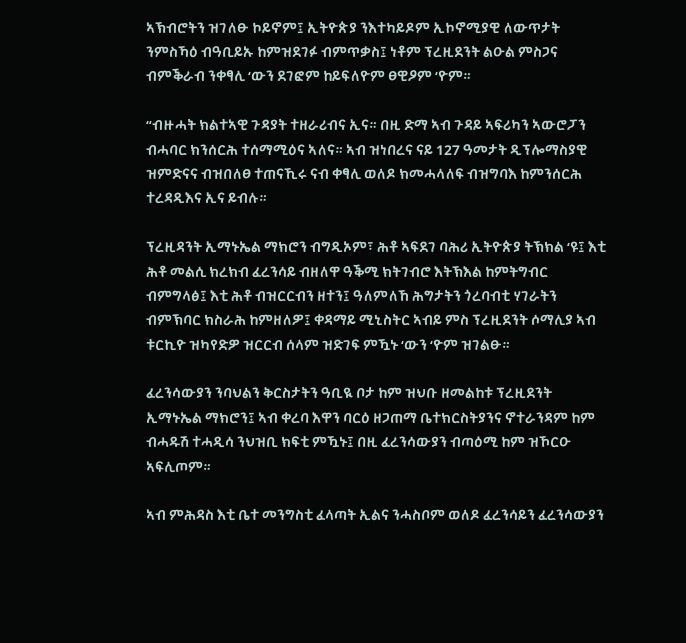ኣኽብሮትን ዝገለፁ ኮይኖም፤ ኢትዮጵያ ንእተካይዶም ኢኮኖሚያዊ ለውጥታት ንምስኻዕ ብዓቢይኡ ከምዝደገፉ ብምጥቃስ፤ ነቶም ፕረዚደንት ልዑል ምስጋና ብምቕራብ ንቀፃሊ ‘ውን ደገፎም ከይፍለዮም ፀዊዖም ‘ዮም።

“ብዙሓት ክልተኣዊ ጉዳያት ተዘራሪብና ኢና። በዚ ድማ ኣብ ጉዳይ ኣፍሪካን ኣውሮፓን ብሓባር ክንሰርሕ ተሰማሚዕና ኣለና። ኣብ ዝነበረና ናይ 127 ዓመታት ዲፕሎማስያዊ ዝምድናና ብዝበለፀ ተጠናኺሩ ናብ ቀፃሊ ወለዶ ክመሓላለፍ ብዝግባእ ከምንሰርሕ ተረዳዲእና ኢና ይብሉ።

ፕረዚዳንት ኢማኑኤል ማክሮን ብግዲኦም፣ ሕቶ ኣፍደገ ባሕሪ ኢትዮጵያ ትኽክል ‘ዩ፤ እቲ ሕቶ መልሲ ክረክብ ፈረንሳይ ብዘለዋ ዓቕሚ ክትገብሮ እትኽእል ከምትግብር ብምግላፅ፤ እቲ ሕቶ ብዝርርብን ዘተን፤ ዓለምለኸ ሕግታትን ጎረባብቲ ሃገራትን ብምኽባር ክስራሕ ከምዘለዎ፤ ቀዳማይ ሚኒስትር ኣብይ ምስ ፕረዚደንት ሶማሊያ ኣብ ቱርኪዮ ዝካየድዎ ዝርርብ ሰላም ዝድገፍ ምዃኑ ‘ውን ‘ዮም ዝገልፁ።

ፈረንሳውያን ንባህልን ቅርስታትን ዓቢዪ ቦታ ከም ዝህቡ ዘመልከቱ ፕረዚደንት ኢማኑኤል ማክሮን፤ ኣብ ቀረባ እዋን ባርዕ ዘጋጠማ ቤተክርስትያንና ኖተራንዳም ከም ብሓዱሽ ተሓዲሳ ንህዝቢ ክፍቲ ምዃኑ፤ በዚ ፈረንሳውያን ብጣዕሚ ከም ዝኾርዑ ኣፍሊጦም።

ኣብ ምሕዳስ እቲ ቤተ መንግስቲ ፈላጣት ኢልና ንሓስቦም ወለዶ ፈረንሳይን ፈረንሳውያን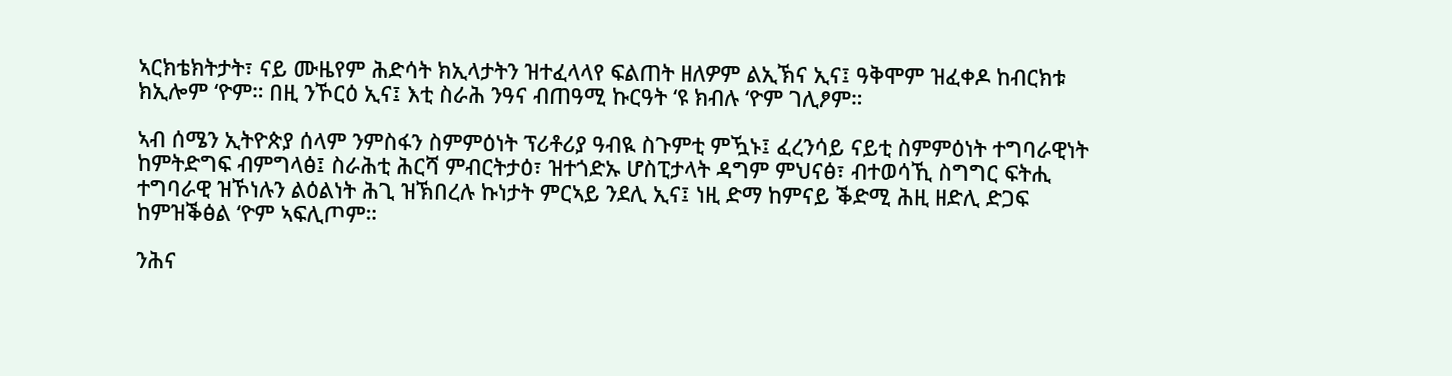ኣርክቴክትታት፣ ናይ ሙዜየም ሕድሳት ክኢላታትን ዝተፈላላየ ፍልጠት ዘለዎም ልኢኽና ኢና፤ ዓቅሞም ዝፈቀዶ ከብርክቱ ክኢሎም ‘ዮም። በዚ ንኾርዕ ኢና፤ እቲ ስራሕ ንዓና ብጠዓሚ ኩርዓት ‘ዩ ክብሉ ‘ዮም ገሊፆም።

ኣብ ሰሜን ኢትዮጵያ ሰላም ንምስፋን ስምምዕነት ፕሪቶሪያ ዓብዪ ስጉምቲ ምዃኑ፤ ፈረንሳይ ናይቲ ስምምዕነት ተግባራዊነት ከምትድግፍ ብምግላፅ፤ ስራሕቲ ሕርሻ ምብርትታዕ፣ ዝተጎድኡ ሆስፒታላት ዳግም ምህናፅ፣ ብተወሳኺ ስግግር ፍትሒ ተግባራዊ ዝኾነሉን ልዕልነት ሕጊ ዝኽበረሉ ኩነታት ምርኣይ ንደሊ ኢና፤ ነዚ ድማ ከምናይ ቕድሚ ሕዚ ዘድሊ ድጋፍ ከምዝቕፅል ‘ዮም ኣፍሊጦም።

ንሕና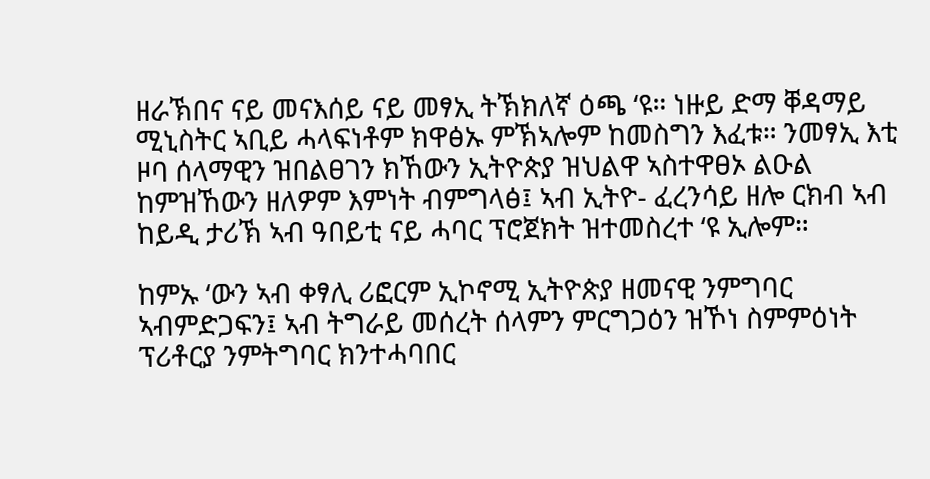ዘራኽበና ናይ መናእሰይ ናይ መፃኢ ትኽክለኛ ዕጫ ‘ዩ። ነዙይ ድማ ቐዳማይ ሚኒስትር ኣቢይ ሓላፍነቶም ክዋፅኡ ምኽኣሎም ከመስግን እፈቱ። ንመፃኢ እቲ ዞባ ሰላማዊን ዝበልፀገን ክኸውን ኢትዮጵያ ዝህልዋ ኣስተዋፀኦ ልዑል ከምዝኸውን ዘለዎም እምነት ብምግላፅ፤ ኣብ ኢትዮ- ፈረንሳይ ዘሎ ርክብ ኣብ ከይዲ ታሪኽ ኣብ ዓበይቲ ናይ ሓባር ፕሮጀክት ዝተመስረተ ‘ዩ ኢሎም።

ከምኡ ‘ውን ኣብ ቀፃሊ ሪፎርም ኢኮኖሚ ኢትዮጵያ ዘመናዊ ንምግባር ኣብምድጋፍን፤ ኣብ ትግራይ መሰረት ሰላምን ምርግጋዕን ዝኾነ ስምምዕነት ፕሪቶርያ ንምትግባር ክንተሓባበር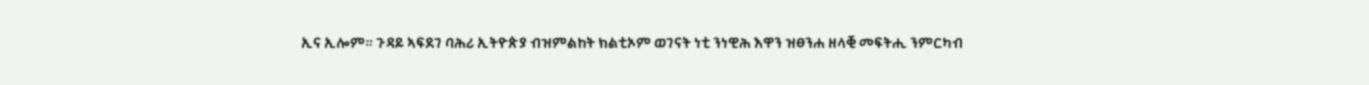ኢና ኢሎም። ጉዳይ ኣፍደገ ባሕሪ ኢትዮጵያ ብዝምልከት ክልቲኦም ወገናት ነቲ ንነዊሕ እዋን ዝፀንሐ ዘላቒ መፍትሒ ንምርካብ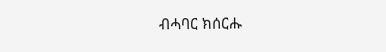ብሓባር ክሰርሑ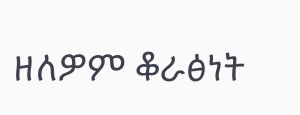ዘለዎም ቆራፅነት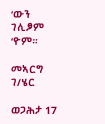‘ውን ገሊፆም ‘ዮም።

መኣርግ ገ/ሄር

ወጋሕታ 17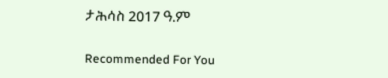ታሕሳስ 2017 ዓ.ም

Recommended For You